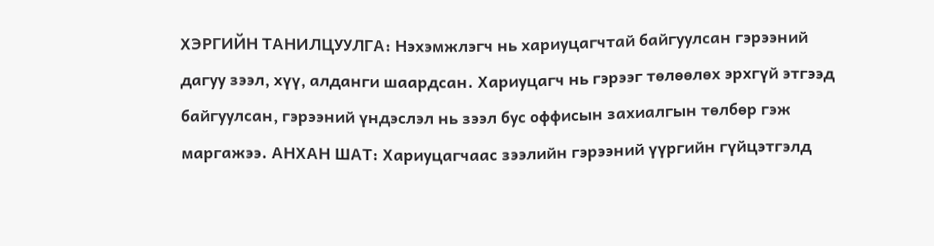ХЭРГИЙН ТАНИЛЦУУЛГА: Нэхэмжлэгч нь хариуцагчтай байгуулсан гэрээний дагуу зээл, хүү, алданги шаардсан. Хариуцагч нь гэрээг төлөөлөх эрхгүй этгээд байгуулсан, гэрээний үндэслэл нь зээл бус оффисын захиалгын төлбөр гэж маргажээ. АНХАН ШАТ: Хариуцагчаас зээлийн гэрээний үүргийн гүйцэтгэлд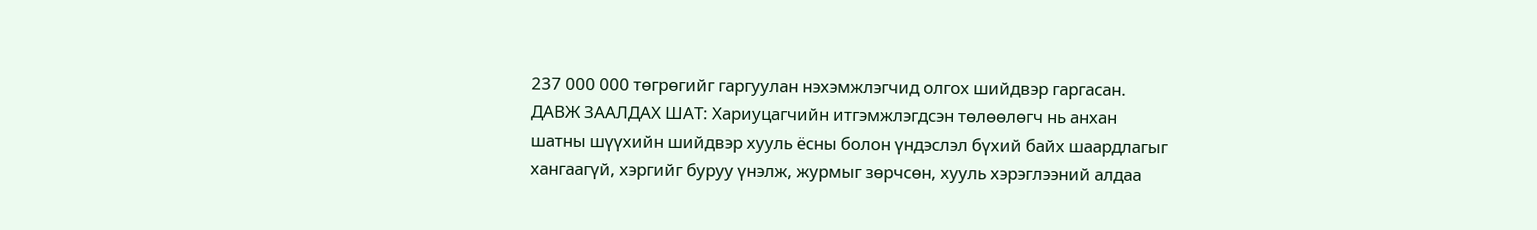237 000 000 төгрөгийг гаргуулан нэхэмжлэгчид олгох шийдвэр гаргасан. ДАВЖ ЗААЛДАХ ШАТ: Хариуцагчийн итгэмжлэгдсэн төлөөлөгч нь анхан шатны шүүхийн шийдвэр хууль ёсны болон үндэслэл бүхий байх шаардлагыг хангаагүй, хэргийг буруу үнэлж, журмыг зөрчсөн, хууль хэрэглээний алдаа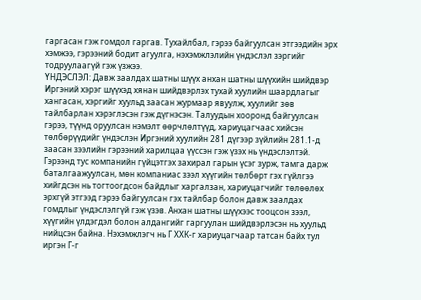гаргасан гэж гомдол гаргав. Тухайлбал, гэрээ байгуулсан этгээдийн эрх хэмжээ, гэрээний бодит агуулга, нэхэмжлэлийн үндэслэл зэргийг тодруулаагүй гэж үзжээ.
ҮНДЭСЛЭЛ: Давж заалдах шатны шүүх анхан шатны шүүхийн шийдвэр Иргэний хэрэг шүүхэд хянан шийдвэрлэх тухай хуулийн шаардлагыг хангасан, хэргийг хуульд заасан журмаар явуулж, хуулийг зөв тайлбарлан хэрэглэсэн гэж дүгнэсэн. Талуудын хооронд байгуулсан гэрээ, түүнд оруулсан нэмэлт өөрчлөлтүүд, хариуцагчаас хийсэн төлбөрүүдийг үндэслэн Иргэний хуулийн 281 дүгээр зүйлийн 281.1-д заасан зээлийн гэрээний харилцаа үүссэн гэж үзэх нь үндэслэлтэй. Гэрээнд тус компанийн гүйцэтгэх захирал гарын үсэг зурж, тамга дарж баталгаажуулсан, мөн компаниас зээл хүүгийн төлбөрт гэх гүйлгээ хийгдсэн нь тогтоогдсон байдлыг харгалзан, хариуцагчийг төлөөлөх эрхгүй этгээд гэрээ байгуулсан гэх тайлбар болон давж заалдах гомдлыг үндэслэлгүй гэж үзэв. Анхан шатны шүүхээс тооцсон зээл, хүүгийн үлдэгдэл болон алдангийг гаргуулан шийдвэрлэсэн нь хуульд нийцсэн байна. Нэхэмжлэгч нь Г ХХК-г хариуцагчаар татсан байх тул иргэн Г-г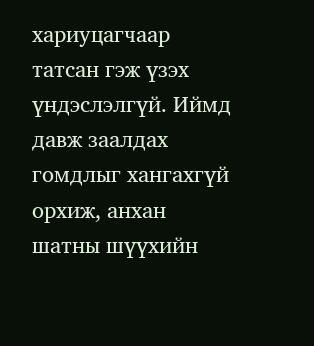хариуцагчаар татсан гэж үзэх үндэслэлгүй. Иймд давж заалдах гомдлыг хангахгүй орхиж, анхан шатны шүүхийн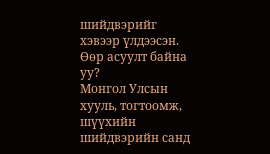шийдвэрийг хэвээр үлдээсэн.
Өөр асуулт байна уу?
Монгол Улсын хууль, тогтоомж, шүүхийн шийдвэрийн санд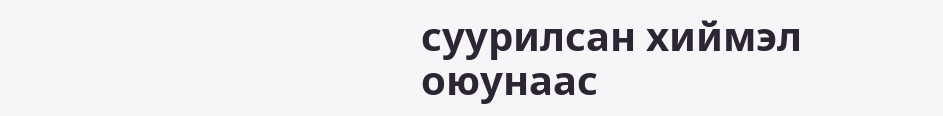суурилсан хиймэл оюунаас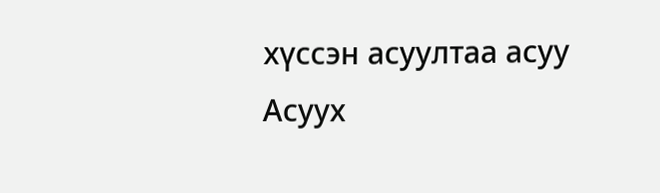хүссэн асуултаа асуу
Асуух